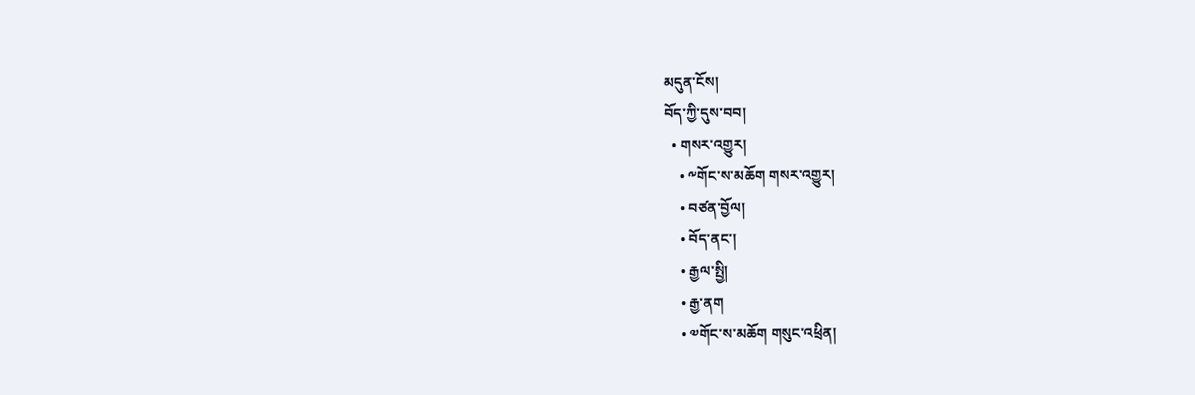མདུན་ངོས།
བོད་ཀྱི་དུས་བབ།
  • གསར་འགྱུར།
    • ༸གོང་ས་མཆོག གསར་འགྱུར།
    • བཙན་བྱོལ།
    • བོད་ནང་།
    • རྒྱལ་སྤྱི།
    • རྒྱ་ནག
    • ༧གོང་ས་མཆོག གསུང་འཕྲིན།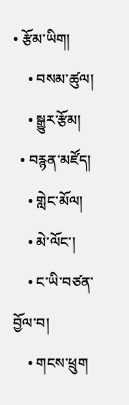• རྩོམ་ཡིག།
    • བསམ་ཚུལ།
    • སྒྱུར་རྩོམ།
  • བརྙན་མཛོད།
    • གླེང་མོལ།
    • མེ་ལོང་།
    • ང་ཡི་བཙན་བྱོལ་བ།
    • གངས་ཕྲུག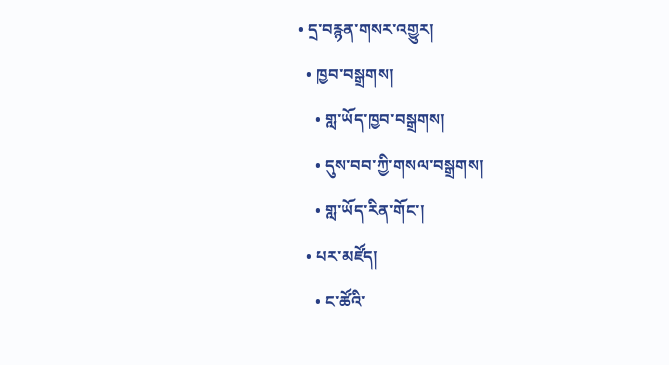• དྲ་བརྙན་གསར་འགྱུར།
  • ཁྱབ་བསྒྲགས།
    • གླ་ཡོད་ཁྱབ་བསྒྲགས།
    • དུས་བབ་ཀྱི་གསལ་བསྒྲགས།
    • གླ་ཡོད་རིན་གོང་།
  • པར་མཛོད།
    • ང་ཚོའི་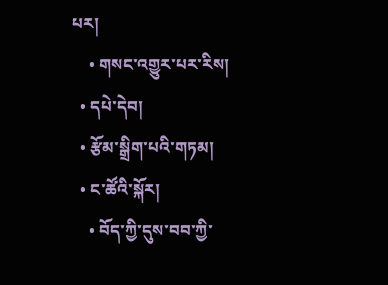པར།
    • གསང་འགྱུར་པར་རིས།
  • དཔེ་དེབ།
  • རྩོམ་སྒྲིག་པའི་གཏམ།
  • ང་ཚོའི་སྐོར།
    • བོད་ཀྱི་དུས་བབ་ཀྱི་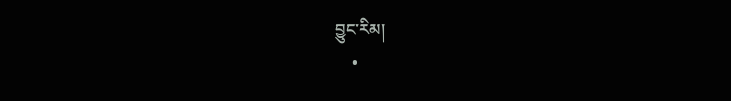བྱུང་རིམ།
    •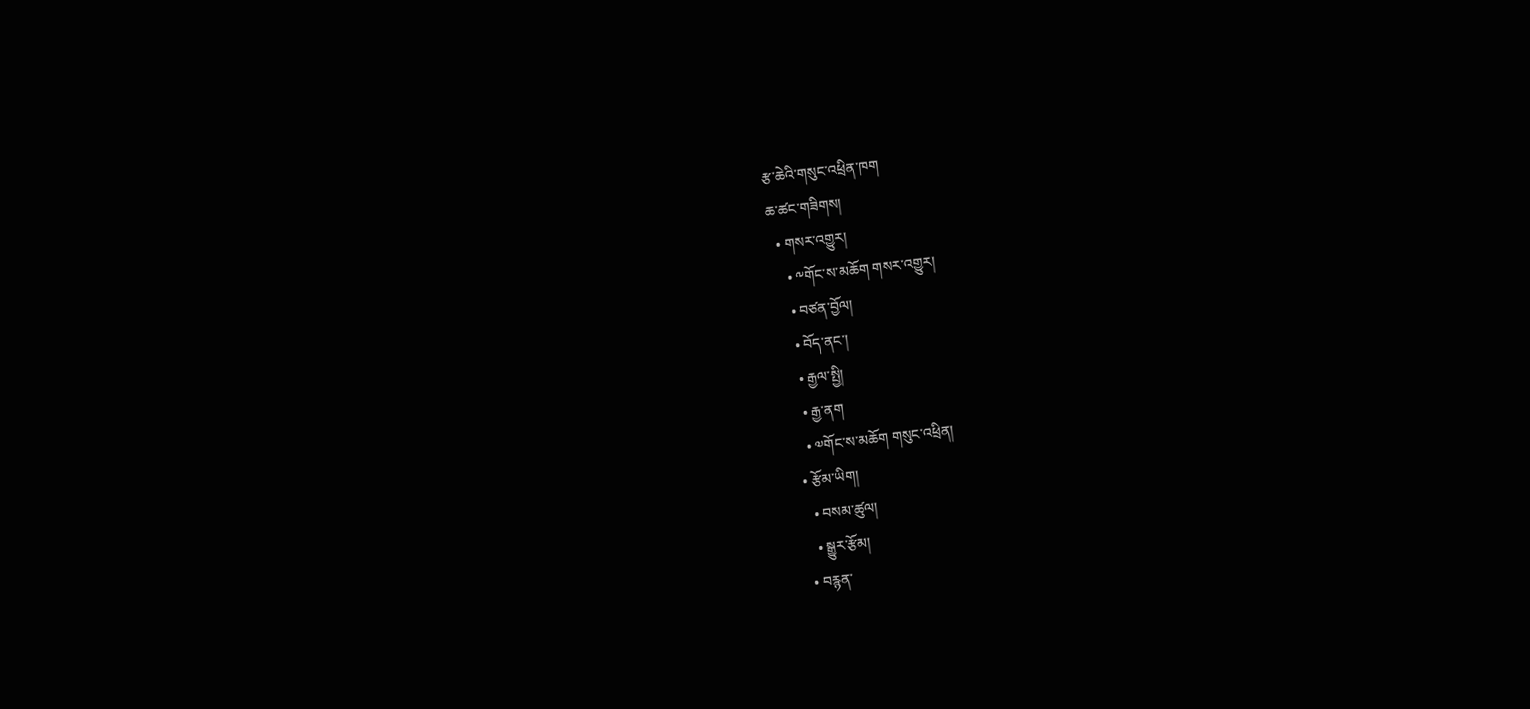རྩ་ཆེའི་གསུང་འཕྲིན་ཁག
ཆ་ཚང་གཟིགས།
  • གསར་འགྱུར།
    • ༸གོང་ས་མཆོག གསར་འགྱུར།
    • བཙན་བྱོལ།
    • བོད་ནང་།
    • རྒྱལ་སྤྱི།
    • རྒྱ་ནག
    • ༧གོང་ས་མཆོག གསུང་འཕྲིན།
  • རྩོམ་ཡིག།
    • བསམ་ཚུལ།
    • སྒྱུར་རྩོམ།
  • བརྙན་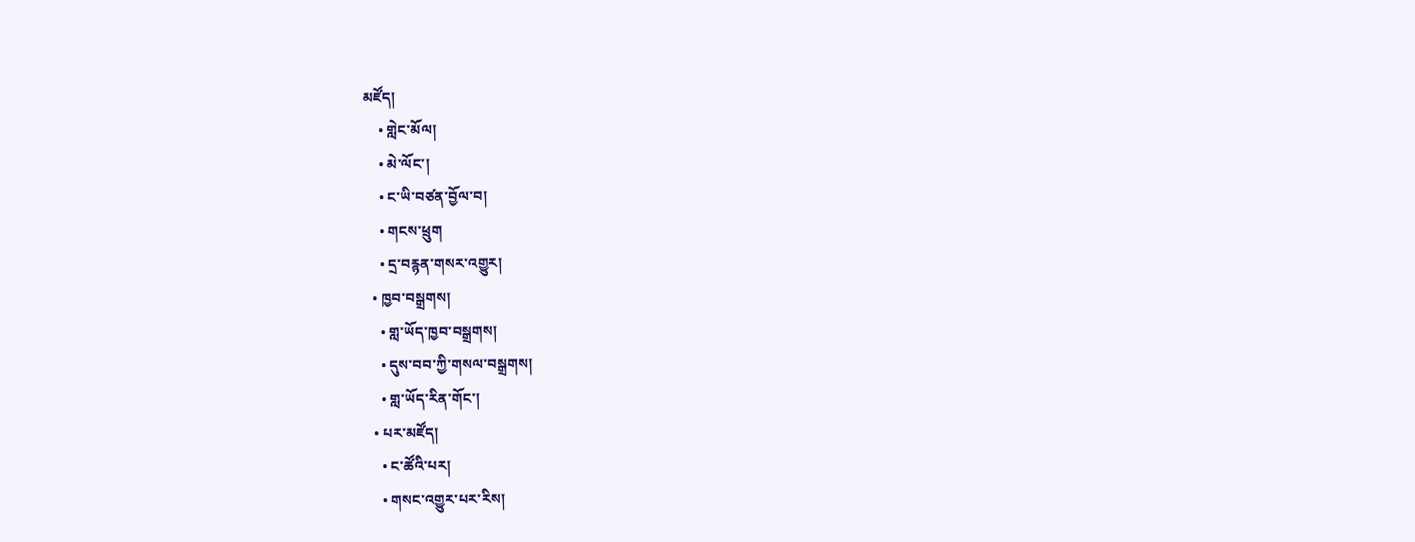མཛོད།
    • གླེང་མོལ།
    • མེ་ལོང་།
    • ང་ཡི་བཙན་བྱོལ་བ།
    • གངས་ཕྲུག
    • དྲ་བརྙན་གསར་འགྱུར།
  • ཁྱབ་བསྒྲགས།
    • གླ་ཡོད་ཁྱབ་བསྒྲགས།
    • དུས་བབ་ཀྱི་གསལ་བསྒྲགས།
    • གླ་ཡོད་རིན་གོང་།
  • པར་མཛོད།
    • ང་ཚོའི་པར།
    • གསང་འགྱུར་པར་རིས།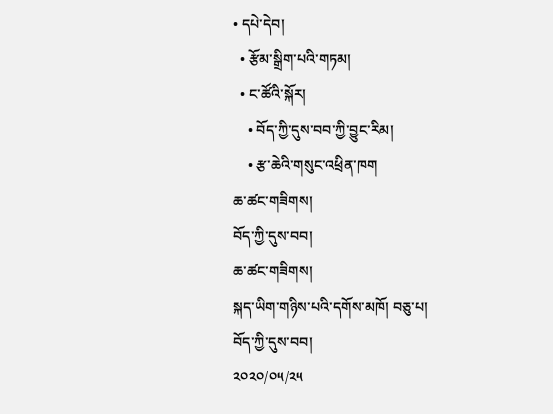• དཔེ་དེབ།
  • རྩོམ་སྒྲིག་པའི་གཏམ།
  • ང་ཚོའི་སྐོར།
    • བོད་ཀྱི་དུས་བབ་ཀྱི་བྱུང་རིམ།
    • རྩ་ཆེའི་གསུང་འཕྲིན་ཁག
ཆ་ཚང་གཟིགས།
བོད་ཀྱི་དུས་བབ།
ཆ་ཚང་གཟིགས།
སྐད་ཡིག་གཉིས་པའི་དགོས་མཁོ། བཅུ་པ།
བོད་ཀྱི་དུས་བབ།
༢༠༢༠/༠༥/༢༥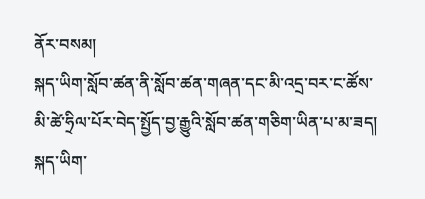ནོར་བསམ།
སྐད་ཡིག་སློབ་ཚན་ནི་སློབ་ཚན་གཞན་དང་མི་འདྲ་བར་ང་ཚོས་མི་ཚེ་ཧྲིལ་པོར་བེད་སྤྱོད་བྱ་རྒྱུའི་སློབ་ཚན་གཅིག་ཡིན་པ་མ་ཟད། སྐད་ཡིག་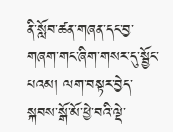ནི་སློབ་ཚན་གཞན་དང་བྱ་གཞག་གང་ཞིག་གསར་དུ་སྦྱོང་པའམ། ལག་བསྟར་བྱེད་སྐབས་སྒོ་མོ་ཕྱེ་བའི་ལྡེ་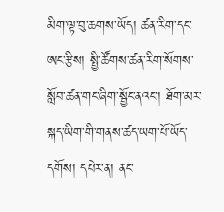མིག་ལྟ་བུ་ཆགས་ཡོད། ཚན་རིག་དང་ཨང་རྩིས། སྤྱི་ཚོགས་ཚན་རིག་སོགས་སློབ་ཚན་གང་ཞིག་སྦྱོང་ནའང་། ཐོག་མར་སྐད་ཡིག་གི་གནས་ཚད་ཡག་པོ་ཡོད་དགོས། དཔེར་ན། ནང་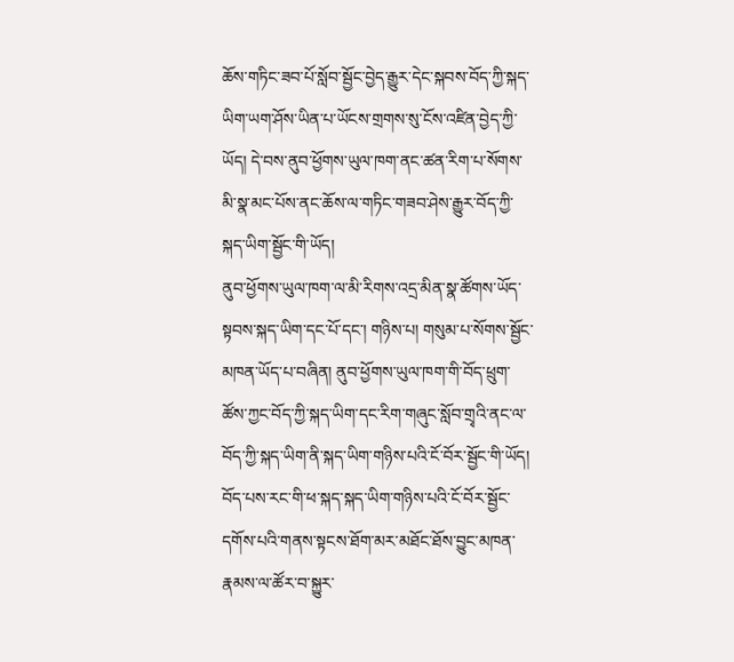ཆོས་གཏིང་ཟབ་པོ་སློབ་སྦྱོང་བྱེད་རྒྱུར་དེང་སྐབས་བོད་ཀྱི་སྐད་ཡིག་ཡག་ཤོས་ཡིན་པ་ཡོངས་གྲགས་སུ་ངོས་འཛིན་བྱེད་ཀྱི་ཡོད། དེ་བས་ནུབ་ཕྱོགས་ཡུལ་ཁག་ནང་ཚན་རིག་པ་སོགས་མི་སྣ་མང་པོས་ནང་ཆོས་ལ་གཏིང་གཟབ་ཤེས་རྒྱུར་བོད་ཀྱི་སྐད་ཡིག་སྦྱོང་གི་ཡོད།
ནུབ་ཕྱོགས་ཡུལ་ཁག་ལ་མི་རིགས་འདྲ་མིན་སྣ་ཚོགས་ཡོད་སྟབས་སྐད་ཡིག་དང་པོ་དང་། གཉིས་པ། གསུམ་པ་སོགས་སྦྱོང་མཁན་ཡོད་པ་བཞིན། ནུབ་ཕྱོགས་ཡུལ་ཁག་གི་བོད་ཕྲུག་ཚོས་ཀྱང་བོད་ཀྱི་སྐད་ཡིག་དང་རིག་གཞུང་སློབ་གྲྭའི་ནང་ལ་བོད་ཀྱི་སྐད་ཡིག་ནི་སྐད་ཡིག་གཉིས་པའི་ངོ་བོར་སྦྱོང་གི་ཡོད། བོད་པས་རང་གི་ཕ་སྐད་སྐད་ཡིག་གཉིས་པའི་ངོ་བོར་སྦྱོང་དགོས་པའི་གནས་སྟངས་ཐོག་མར་མཐོང་ཐོས་བྱུང་མཁན་རྣམས་ལ་ཚོར་བ་སྐྱུར་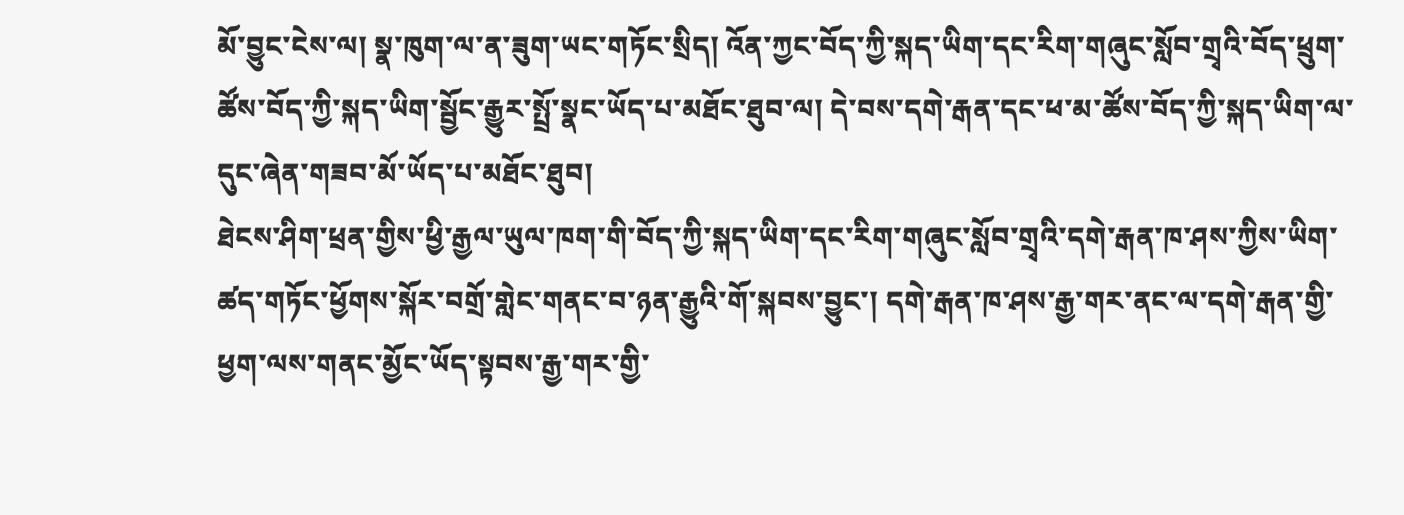མོ་བྱུང་ངེས་ལ། སྣ་ཁུག་ལ་ན་ཟུག་ཡང་གཏོང་སྲིད། འོན་ཀྱང་བོད་ཀྱི་སྐད་ཡིག་དང་རིག་གཞུང་སློབ་གྲྭའི་བོད་ཕྲུག་ཚོས་བོད་ཀྱི་སྐད་ཡིག་སྦྱོང་རྒྱུར་སྤྲོ་སྣང་ཡོད་པ་མཐོང་ཐུབ་ལ། དེ་བས་དགེ་རྒན་དང་ཕ་མ་ཚོས་བོད་ཀྱི་སྐད་ཡིག་ལ་དུང་ཞེན་གཟབ་མོ་ཡོད་པ་མཐོང་ཐུབ།
ཐེངས་ཤིག་ཕྲན་གྱིས་ཕྱི་རྒྱལ་ཡུལ་ཁག་གི་བོད་ཀྱི་སྐད་ཡིག་དང་རིག་གཞུང་སློབ་གྲྭའི་དགེ་རྒན་ཁ་ཤས་ཀྱིས་ཡིག་ཚད་གཏོང་ཕྱོགས་སྐོར་བགྲོ་གླེང་གནང་བ་ཉན་རྒྱུའི་གོ་སྐབས་བྱུང་། དགེ་རྒན་ཁ་ཤས་རྒྱ་གར་ནང་ལ་དགེ་རྒན་གྱི་ཕྱག་ལས་གནང་མྱོང་ཡོད་སྟབས་རྒྱ་གར་གྱི་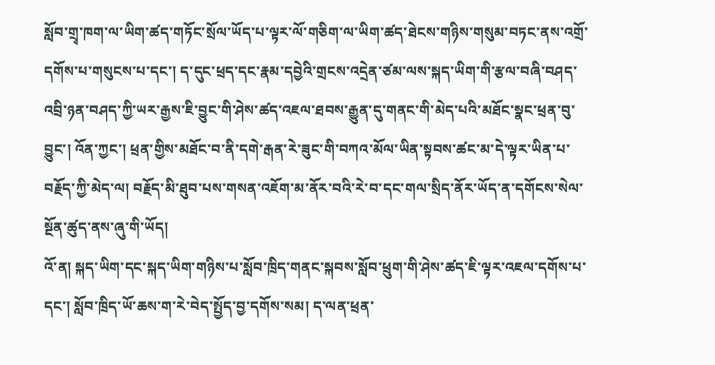སློབ་གྲྭ་ཁག་ལ་ཡིག་ཚད་གཏོང་སྲོལ་ཡོད་པ་ལྟར་ལོ་གཅིག་ལ་ཡིག་ཚད་ཐེངས་གཉིས་གསུམ་བཏང་ནས་འགྲོ་དགོས་པ་གསུངས་པ་དང་། ད་དུང་ཕྲད་དང་རྣམ་དབྱེའི་གྲངས་འདྲེན་ཙམ་ལས་སྐད་ཡིག་གི་རྩལ་བཞི་བཤད་འབྲི་ཉན་བཤད་ཀྱི་ཡར་རྒྱས་ཇི་བྱུང་གི་ཤེས་ཚད་འཇལ་ཐབས་རྒྱུན་དུ་གནང་གི་མེད་པའི་མཐོང་སྣང་ཕྲན་བུ་བྱུང་། འོན་ཀྱང་། ཕྲན་གྱིས་མཐོང་བ་ནི་དགེ་རྒན་རེ་ཟུང་གི་བཀའ་མོལ་ཡིན་སྟབས་ཚང་མ་དེ་ལྟར་ཡིན་པ་བརྗོད་ཀྱི་མེད་ལ། བརྗོད་མི་ཐུབ་པས་གསན་འཇོག་མ་ནོར་བའི་རེ་བ་དང་གལ་སྲིད་ནོར་ཡོད་ན་དགོངས་སེལ་སྔོན་ཚུད་ནས་ཞུ་གི་ཡོད།
འོ་ན། སྐད་ཡིག་དང་སྐད་ཡིག་གཉིས་པ་སློབ་ཁྲིད་གནང་སྐབས་སློབ་ཕྲུག་གི་ཤེས་ཚད་ཇི་ལྟར་འཇལ་དགོས་པ་དང་། སློབ་ཁྲིད་ཡོ་ཆས་ག་རེ་བེད་སྤྱོད་བྱ་དགོས་སམ། ད་ལན་ཕྲན་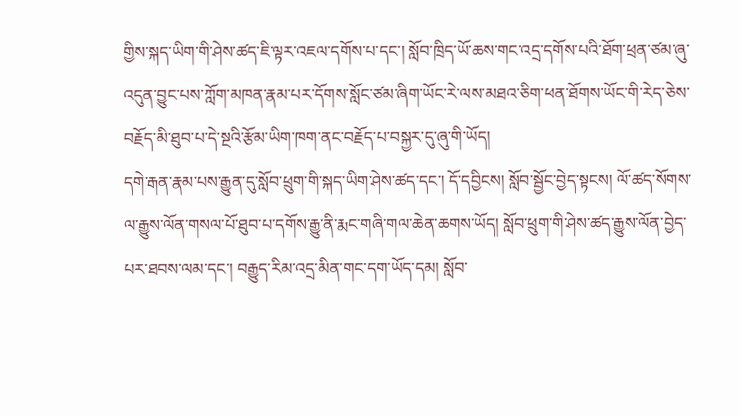གྱིས་སྐད་ཡིག་གི་ཤེས་ཚད་ཇི་ལྟར་འཇལ་དགོས་པ་དང་། སློབ་ཁྲིད་ཡོ་ཆས་གང་འདྲ་དགོས་པའི་ཐོག་ཕྲན་ཙམ་ཞུ་འདུན་བྱུང་པས་ཀློག་མཁན་རྣམ་པར་དོགས་སློང་ཙམ་ཞིག་ཡོང་རེ་ལས་མཐའ་ཅིག་ཕན་ཐོགས་ཡོང་གི་རེད་ཅེས་བརྗོད་མི་ཐུབ་པ་དེ་སྔའི་རྩོམ་ཡིག་ཁག་ནང་བརྗོད་པ་བསྐྱར་དུ་ཞུ་གི་ཡོད།
དགེ་རྒན་རྣམ་པས་རྒྱུན་དུ་སློབ་ཕྲུག་གི་སྐད་ཡིག་ཤེས་ཚད་དང་། དོ་དབྱིངས། སློབ་སྦྱོང་བྱེད་སྟངས། ལོ་ཚད་སོགས་ལ་རྒྱུས་ལོན་གསལ་པོ་ཐུབ་པ་དགོས་རྒྱུ་ནི་རྨང་གཞི་གལ་ཆེན་ཆགས་ཡོད། སློབ་ཕྲུག་གི་ཤེས་ཚད་རྒྱུས་ལོན་བྱེད་པར་ཐབས་ལམ་དང་། བརྒྱུད་རིམ་འདྲ་མིན་གང་དག་ཡོད་དམ། སློབ་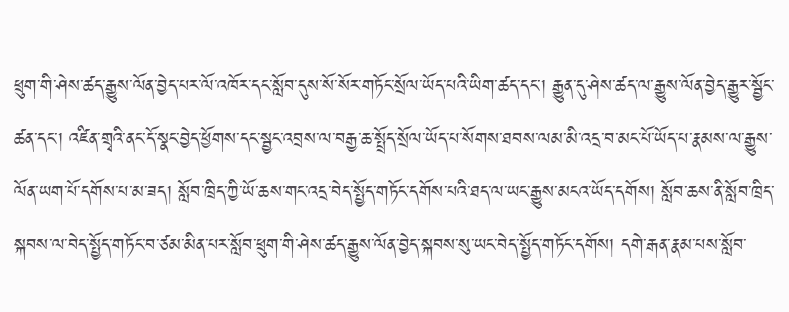ཕྲུག་གི་ཤེས་ཚད་རྒྱུས་ལོན་བྱེད་པར་ལོ་འཁོར་དང་སློབ་དུས་སོ་སོར་གཏོང་སྲོལ་ཡོད་པའི་ཡིག་ཚད་དང་། རྒྱུན་དུ་ཤེས་ཚད་ལ་རྒྱུས་ལོན་བྱེད་རྒྱུར་སྦྱོང་ཚན་དང་། འཛིན་གྲྭའི་ནང་དོ་སྣང་བྱེད་ཕྱོགས་དང་སྦྱང་འབྲས་ལ་བརྒྱ་ཆ་སྤྲོད་སྲོལ་ཡོད་པ་སོགས་ཐབས་ལམ་མི་འདྲ་བ་མང་པོ་ཡོད་པ་རྣམས་ལ་རྒྱུས་ལོན་ཡག་པོ་དགོས་པ་མ་ཟད། སློབ་ཁྲིད་ཀྱི་ཡོ་ཆས་གང་འདྲ་བེད་སྤྱོད་གཏོང་དགོས་པའི་ཐད་ལ་ཡང་རྒྱུས་མངའ་ཡོད་དགོས། སློབ་ཆས་ནི་སློབ་ཁྲིད་སྐབས་ལ་བེད་སྤྱོད་གཏོང་བ་ཙམ་མིན་པར་སློབ་ཕྲུག་གི་ཤེས་ཚད་རྒྱུས་ལོན་བྱེད་སྐབས་སུ་ཡང་བེད་སྤྱོད་གཏོང་དགོས། དགེ་རྒན་རྣམ་པས་སློབ་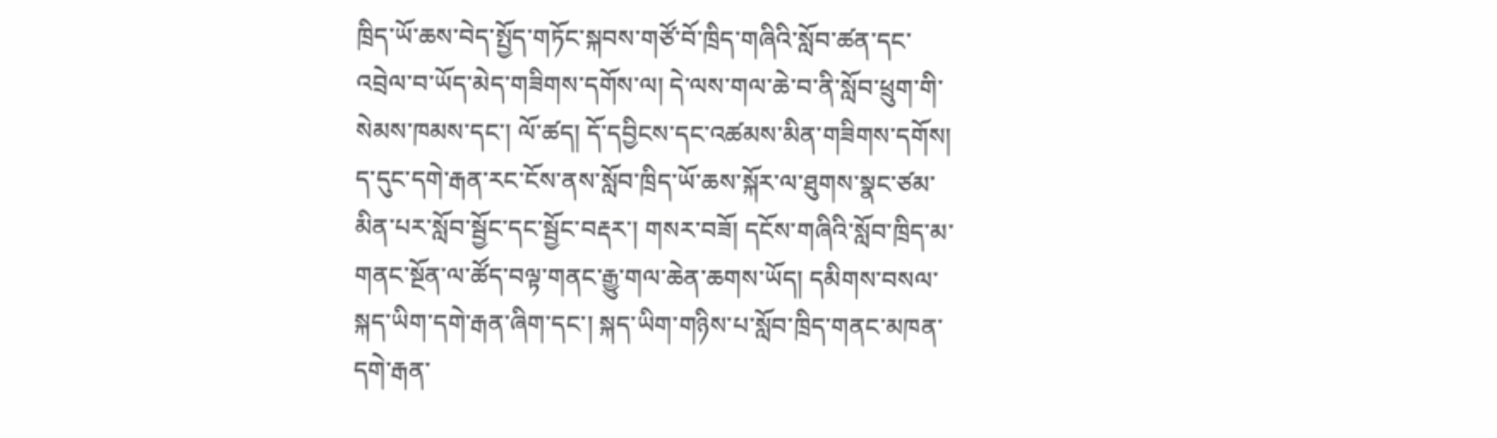ཁྲིད་ཡོ་ཆས་བེད་སྤྱོད་གཏོང་སྐབས་གཙོ་བོ་ཁྲིད་གཞིའི་སློབ་ཚན་དང་འབྲེལ་བ་ཡོད་མེད་གཟིགས་དགོས་ལ། དེ་ལས་གལ་ཆེ་བ་ནི་སློབ་ཕྲུག་གི་སེམས་ཁམས་དང་། ལོ་ཚད། དོ་དབྱིངས་དང་འཚམས་མིན་གཟིགས་དགོས། ད་དུང་དགེ་རྒན་རང་ངོས་ནས་སློབ་ཁྲིད་ཡོ་ཆས་སྐོར་ལ་ཐུགས་སྣང་ཙམ་མིན་པར་སློབ་སྦྱོང་དང་སྦྱོང་བརྡར་། གསར་བཟོ། དངོས་གཞིའི་སློབ་ཁྲིད་མ་གནང་སྔོན་ལ་ཚོད་བལྟ་གནང་རྒྱུ་གལ་ཆེན་ཆགས་ཡོད། དམིགས་བསལ་སྐད་ཡིག་དགེ་རྒན་ཞིག་དང་། སྐད་ཡིག་གཉིས་པ་སློབ་ཁྲིད་གནང་མཁན་དགེ་རྒན་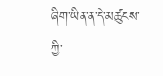ཞིག་ཡིན་ན་དེ་མཚུངས་ཀྱི་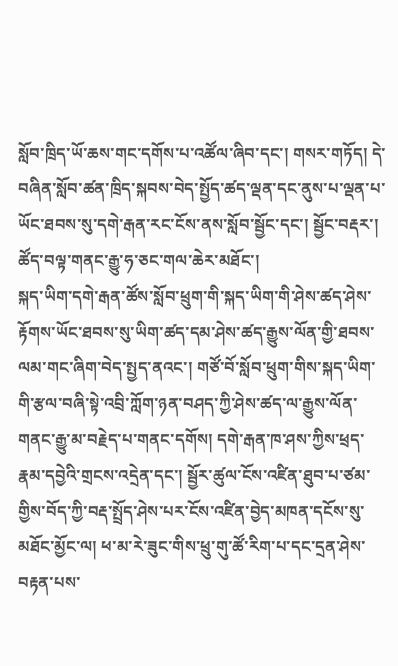སློབ་ཁྲིད་ཡོ་ཆས་གང་དགོས་པ་འཚོལ་ཞིབ་དང་། གསར་གཏོད། དེ་བཞིན་སློབ་ཚན་ཁྲིད་སྐབས་བེད་སྤྱོད་ཚད་ལྡན་དང་ནུས་པ་ལྡན་པ་ཡོང་ཐབས་སུ་དགེ་རྒན་རང་ངོས་ནས་སློབ་སྦྱོང་དང་། སྦྱོང་བརྡར་། ཚོད་བལྟ་གནང་རྒྱུ་ཧ་ཅང་གལ་ཆེར་མཐོང་།
སྐད་ཡིག་དགེ་རྒན་ཚོས་སློབ་ཕྲུག་གི་སྐད་ཡིག་གི་ཤེས་ཚད་ཤེས་རྟོགས་ཡོང་ཐབས་སུ་ཡིག་ཚད་དམ་ཤེས་ཚད་རྒྱུས་ལོན་གྱི་ཐབས་ལམ་གང་ཞིག་བེད་སྤྱད་ནའང་། གཙོ་བོ་སློབ་ཕྲུག་གིས་སྐད་ཡིག་གི་རྩལ་བཞི་སྟེ་འབྲི་ཀློག་ཉན་བཤད་ཀྱི་ཤེས་ཚད་ལ་རྒྱུས་ལོན་གནང་རྒྱུ་མ་བརྗེད་པ་གནང་དགོས། དགེ་རྒན་ཁ་ཤས་ཀྱིས་ཕྲད་རྣམ་དབྱེའི་གྲངས་འདྲེན་དང་། སྦྱོར་ཚུལ་ངོས་འཛིན་ཐུབ་པ་ཙམ་གྱིས་བོད་ཀྱི་བརྡ་སྤྲོད་ཤེས་པར་ངོས་འཛིན་བྱེད་མཁན་དངོས་སུ་མཐོང་མྱོང་ལ། ཕ་མ་རེ་ཟུང་གིས་ཕྲུ་གུ་ཚོ་རིག་པ་དང་དྲན་ཤེས་བརྟན་པས་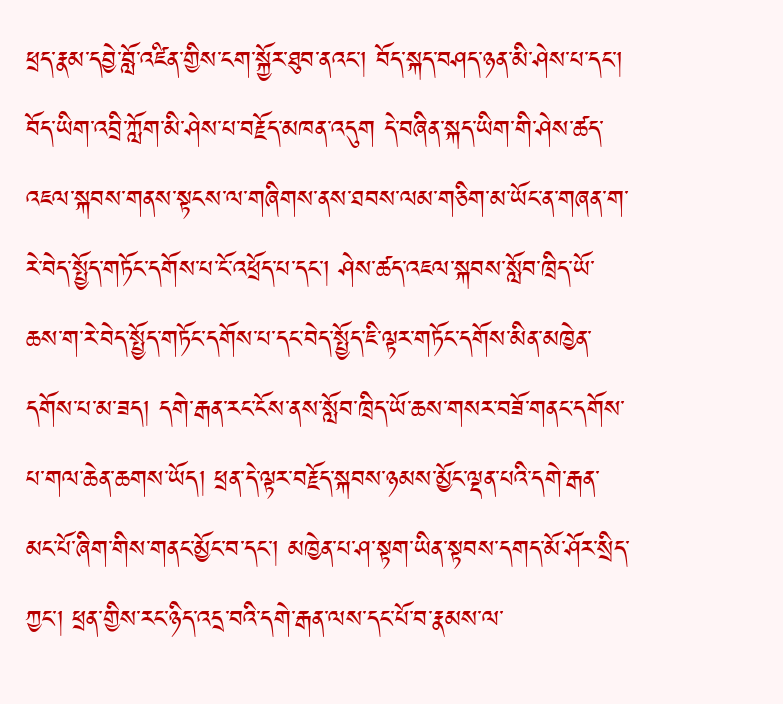ཕྲད་རྣམ་དབྱེ་བློ་འཛིན་གྱིས་ངག་སྐྱོར་ཐུབ་ནའང་། བོད་སྐད་བཤད་ཉན་མི་ཤེས་པ་དང་། བོད་ཡིག་འབྲི་ཀློག་མི་ཤེས་པ་བརྗོད་མཁན་འདུག དེ་བཞིན་སྐད་ཡིག་གི་ཤེས་ཚད་འཇལ་སྐབས་གནས་སྟངས་ལ་གཞིགས་ནས་ཐབས་ལམ་གཅིག་མ་ཡོང་ན་གཞན་ག་རེ་བེད་སྤྱོད་གཏོང་དགོས་པ་ངོ་འཕྲོད་པ་དང་། ཤེས་ཚད་འཇལ་སྐབས་སློབ་ཁྲིད་ཡོ་ཆས་ག་རེ་བེད་སྤྱོད་གཏོང་དགོས་པ་དང་བེད་སྤྱོད་ཇི་ལྟར་གཏོང་དགོས་མིན་མཁྱེན་དགོས་པ་མ་ཟད། དགེ་རྒན་རང་ངོས་ནས་སློབ་ཁྲིད་ཡོ་ཆས་གསར་བཟོ་གནང་དགོས་པ་གལ་ཆེན་ཆགས་ཡོད། ཕྲན་དེ་ལྟར་བརྗོད་སྐབས་ཉམས་མྱོང་ལྡན་པའི་དགེ་རྒན་མང་པོ་ཞིག་གིས་གནང་མྱོང་བ་དང་། མཁྱེན་པ་ཤ་སྟག་ཡིན་སྟབས་དགད་མོ་ཤོར་སྲིད་ཀྱང་། ཕྲན་གྱིས་རང་ཉིད་འདྲ་བའི་དགེ་རྒན་ལས་དང་པོ་བ་རྣམས་ལ་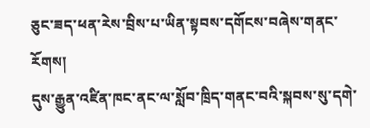ཅུང་ཟད་ཕན་རེས་བྲིས་པ་ཡིན་སྟབས་དགོངས་བཞེས་གནང་རོགས།
དུས་རྒྱུན་འཛིན་ཁང་ནང་ལ་སློབ་ཁྲིད་གནང་བའི་སྐབས་སུ་དགེ་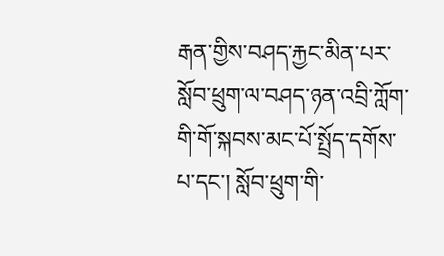རྒན་གྱིས་བཤད་རྐྱང་མིན་པར་སློབ་ཕྲུག་ལ་བཤད་ཉན་འབྲི་ཀློག་གི་གོ་སྐབས་མང་པོ་སྤྲོད་དགོས་པ་དང་། སློབ་ཕྲུག་གི་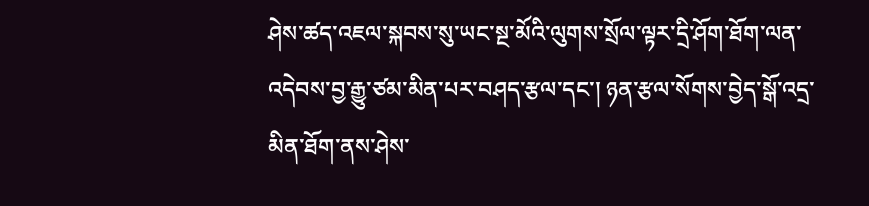ཤེས་ཚད་འཇལ་སྐབས་སུ་ཡང་སྔ་མོའི་ལུགས་སྲོལ་ལྟར་དྲི་ཤོག་ཐོག་ལན་འདེབས་བྱ་རྒྱུ་ཙམ་མིན་པར་བཤད་རྩལ་དང་། ཉན་རྩལ་སོགས་བྱེད་སྒོ་འདྲ་མིན་ཐོག་ནས་ཤེས་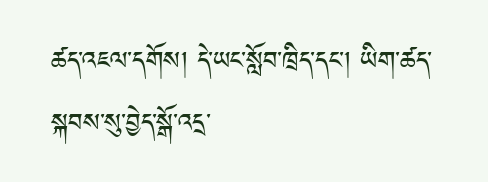ཚད་འཇལ་དགོས། དེ་ཡང་སློབ་ཁྲིད་དང་། ཡིག་ཚད་སྐབས་སུ་བྱེད་སྒོ་འདྲ་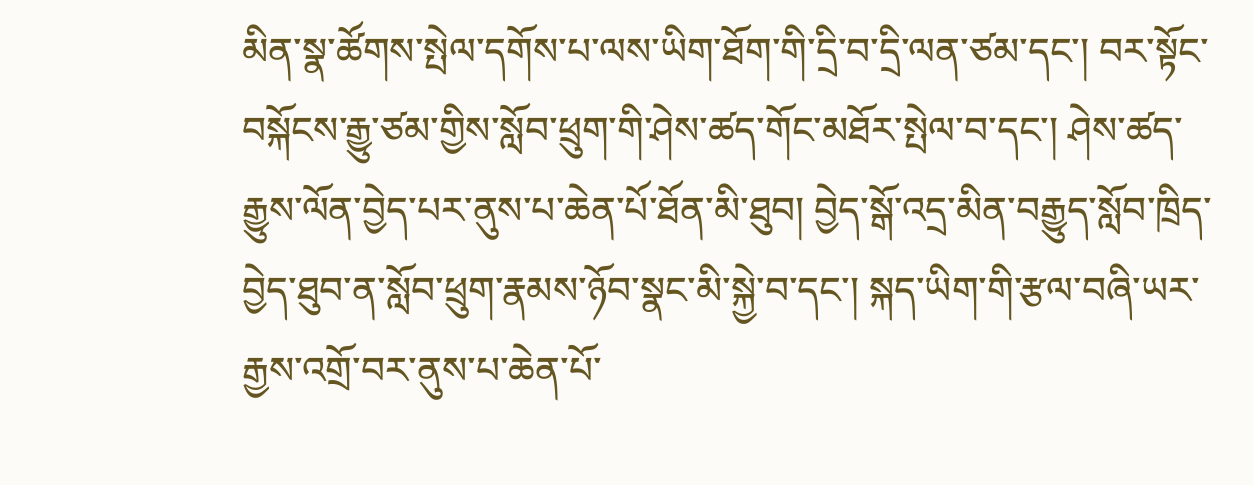མིན་སྣ་ཚོགས་སྤེལ་དགོས་པ་ལས་ཡིག་ཐོག་གི་དྲི་བ་དྲི་ལན་ཙམ་དང་། བར་སྟོང་བསྐོངས་རྒྱུ་ཙམ་གྱིས་སློབ་ཕྲུག་གི་ཤེས་ཚད་གོང་མཐོར་སྤེལ་བ་དང་། ཤེས་ཚད་རྒྱུས་ལོན་བྱེད་པར་ནུས་པ་ཆེན་པོ་ཐོན་མི་ཐུབ། བྱེད་སྒོ་འདྲ་མིན་བརྒྱུད་སློབ་ཁྲིད་བྱེད་ཐུབ་ན་སློབ་ཕྲུག་རྣམས་ཉོབ་སྣང་མི་སྐྱེ་བ་དང་། སྐད་ཡིག་གི་རྩལ་བཞི་ཡར་རྒྱས་འགྲོ་བར་ནུས་པ་ཆེན་པོ་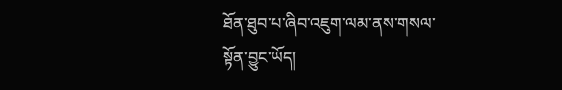ཐོན་ཐུབ་པ་ཞིབ་འཇུག་ལམ་ནས་གསལ་སྟོན་བྱུང་ཡོད།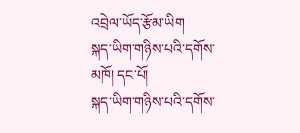འབྲེལ་ཡོད་རྩོམ་ཡིག
སྐད་ཡིག་གཉིས་པའི་དགོས་མཁོ། དང་པོ།
སྐད་ཡིག་གཉིས་པའི་དགོས་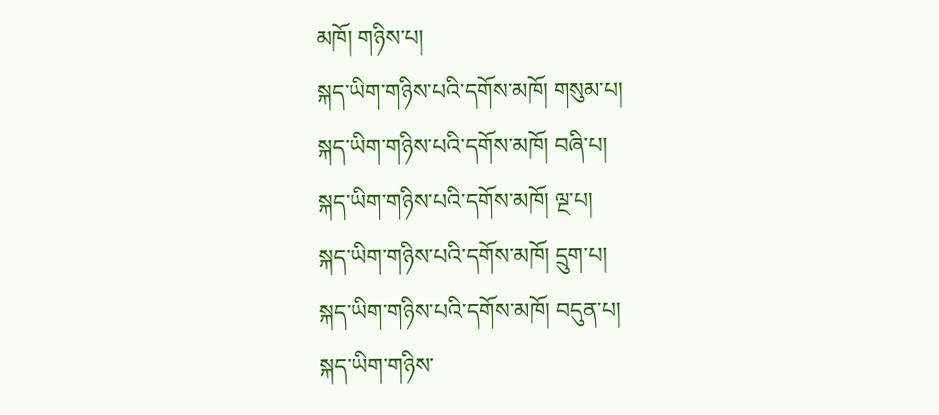མཁོ། གཉིས་པ།
སྐད་ཡིག་གཉིས་པའི་དགོས་མཁོ། གསུམ་པ།
སྐད་ཡིག་གཉིས་པའི་དགོས་མཁོ། བཞི་པ།
སྐད་ཡིག་གཉིས་པའི་དགོས་མཁོ། ལྔ་པ།
སྐད་ཡིག་གཉིས་པའི་དགོས་མཁོ། དྲུག་པ།
སྐད་ཡིག་གཉིས་པའི་དགོས་མཁོ། བདུན་པ།
སྐད་ཡིག་གཉིས་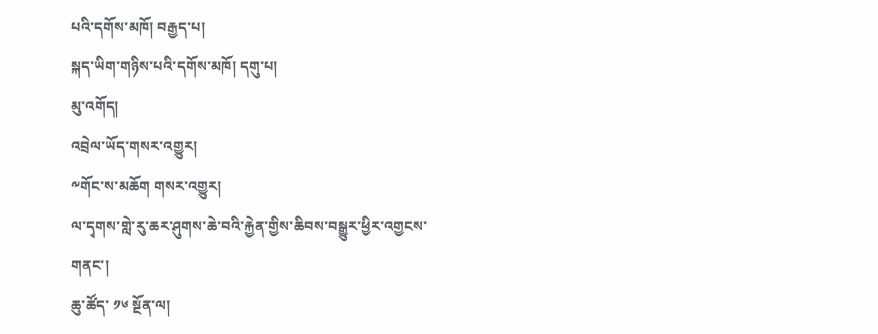པའི་དགོས་མཁོ། བརྒྱད་པ།
སྐད་ཡིག་གཉིས་པའི་དགོས་མཁོ། དགུ་པ།
མུ་འགོད།
འབྲེལ་ཡོད་གསར་འགྱུར།
༸གོང་ས་མཆོག གསར་འགྱུར།
ལ་དྭགས་གླེ་རུ་ཆར་ཤུགས་ཆེ་བའི་རྐྱེན་གྱིས་ཆིབས་བསྒྱུར་ཕྱིར་འགྱངས་གནང་།
ཆུ་ཚོད་ ༡༦ སྔོན་ལ།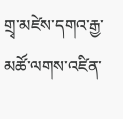གྲྭ་མཛེས་དགའ་རྒྱ་མཚོ་ལགས་འཛིན་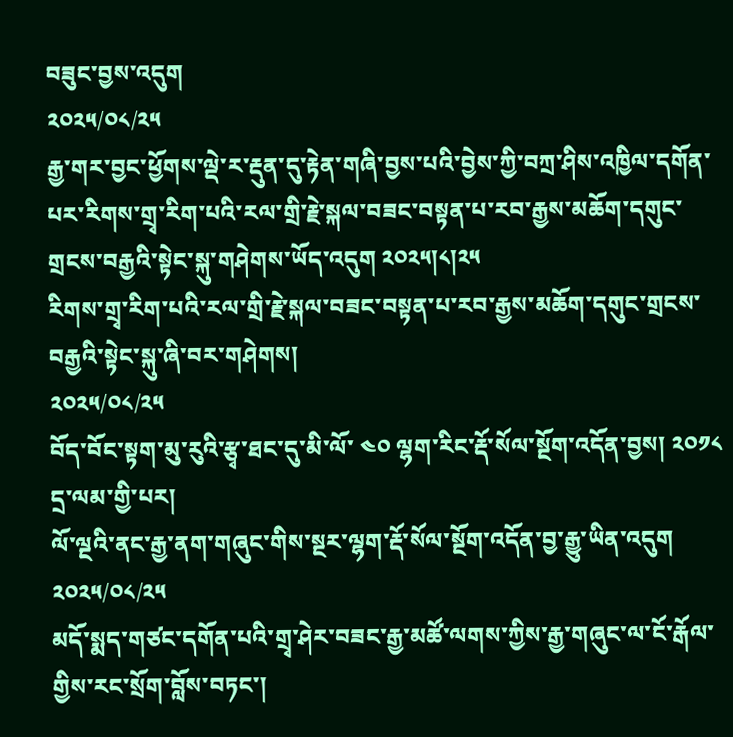བཟུང་བྱས་འདུག
༢༠༢༥/༠༨/༢༥
རྒྱ་གར་བྱང་ཕྱོགས་ལྡེ་ར་རྡུན་དུ་རྟེན་གཞི་བྱས་པའི་བྱེས་ཀྱི་བཀྲ་ཤིས་འཁྱིལ་དགོན་པར་རིགས་གྲྭ་རིག་པའི་རལ་གྲི་རྗེ་སྐལ་བཟང་བསྟན་པ་རབ་རྒྱས་མཆོག་དགུང་གྲངས་བརྒྱའི་སྟེང་སྐུ་གཤེགས་ཡོད་འདུག ༢༠༢༥།༨།༢༥
རིགས་གྲྭ་རིག་པའི་རལ་གྲི་རྗེ་སྐལ་བཟང་བསྟན་པ་རབ་རྒྱས་མཆོག་དགུང་གྲངས་བརྒྱའི་སྟེང་སྐུ་ཞི་བར་གཤེགས།
༢༠༢༥/༠༨/༢༥
བོད་བོང་སྟག་མུ་རུའི་རྩྭ་ཐང་དུ་མི་ལོ་ ༤༠ ལྷག་རིང་རྡོ་སོལ་སྔོག་འདོན་བྱས། ༢༠༡༨ དྲ་ལམ་གྱི་པར།
ལོ་ལྔའི་ནང་རྒྱ་ནག་གཞུང་གིས་སྔར་ལྷག་རྡོ་སོལ་སྔོག་འདོན་བྱ་རྒྱུ་ཡིན་འདུག
༢༠༢༥/༠༨/༢༥
མདོ་སྨད་གཙང་དགོན་པའི་གྲྭ་ཤེར་བཟང་རྒྱ་མཚོ་ལགས་ཀྱིས་རྒྱ་གཞུང་ལ་ངོ་རྒོལ་གྱིས་རང་སྲོག་བློས་བཏང་།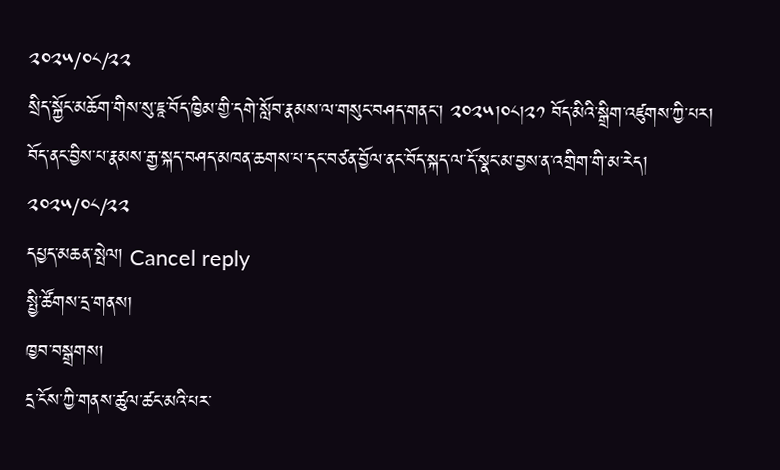༢༠༢༥/༠༨/༢༢
སྲིད་སྐྱོང་མཆོག་གིས་སུ་ཇཱ་བོད་ཁྱིམ་གྱི་དགེ་སློབ་རྣམས་ལ་གསུང་བཤད་གནང་། ༢༠༢༥།༠༨།༢༡ བོད་མིའི་སྒྲིག་འཛུགས་ཀྱི་པར།
བོད་ནང་བྱིས་པ་རྣམས་རྒྱ་སྐད་བཤད་མཁན་ཆགས་པ་དང་བཙན་བྱོལ་ནང་བོད་སྐད་ལ་དོ་སྣང་མ་བྱས་ན་འགྲིག་གི་མ་རེད།
༢༠༢༥/༠༨/༢༢
དཔྱད་མཆན་སྤེལ། Cancel reply
སྤྱི་ཚོགས་དྲ་གནས།
ཁྱབ་བསྒྲགས།
དྲ་ངོས་ཀྱི་གནས་ཚུལ་ཚང་མའི་པར་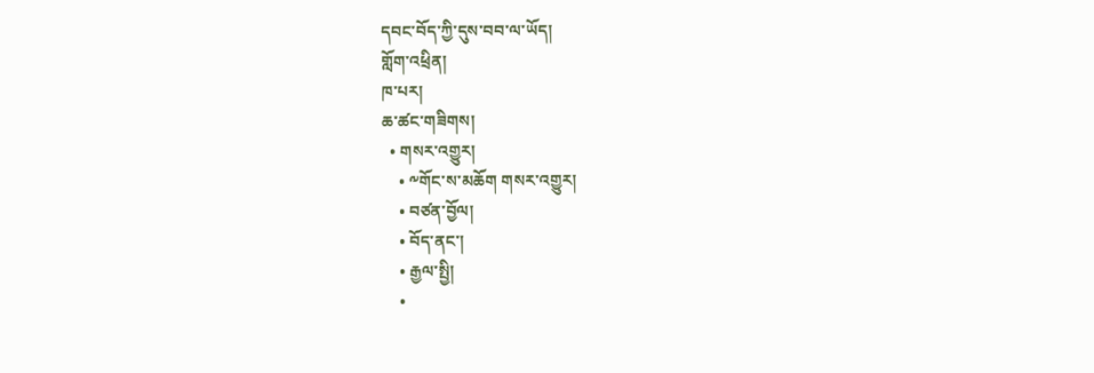དབང་བོད་ཀྱི་དུས་བབ་ལ་ཡོད།
གློག་འཕྲིན།
ཁ་པར།
ཆ་ཚང་གཟིགས།
  • གསར་འགྱུར།
    • ༸གོང་ས་མཆོག གསར་འགྱུར།
    • བཙན་བྱོལ།
    • བོད་ནང་།
    • རྒྱལ་སྤྱི།
    •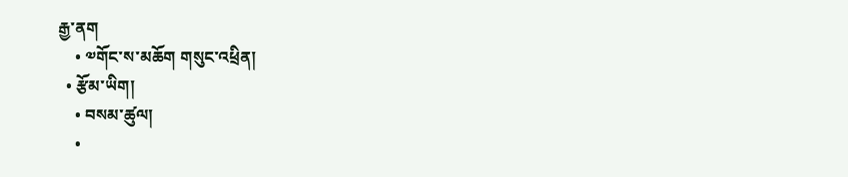རྒྱ་ནག
    • ༧གོང་ས་མཆོག གསུང་འཕྲིན།
  • རྩོམ་ཡིག།
    • བསམ་ཚུལ།
    •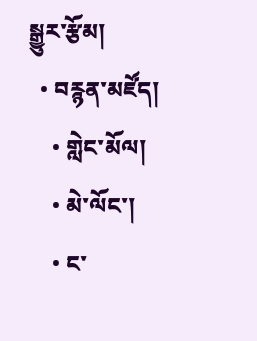སྒྱུར་རྩོམ།
  • བརྙན་མཛོད།
    • གླེང་མོལ།
    • མེ་ལོང་།
    • ང་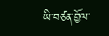ཡི་བཙན་བྱོལ་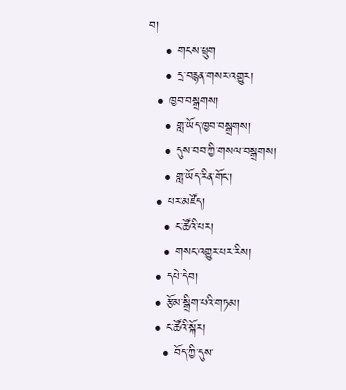བ།
    • གངས་ཕྲུག
    • དྲ་བརྙན་གསར་འགྱུར།
  • ཁྱབ་བསྒྲགས།
    • གླ་ཡོད་ཁྱབ་བསྒྲགས།
    • དུས་བབ་ཀྱི་གསལ་བསྒྲགས།
    • གླ་ཡོད་རིན་གོང་།
  • པར་མཛོད།
    • ང་ཚོའི་པར།
    • གསང་འགྱུར་པར་རིས།
  • དཔེ་དེབ།
  • རྩོམ་སྒྲིག་པའི་གཏམ།
  • ང་ཚོའི་སྐོར།
    • བོད་ཀྱི་དུས་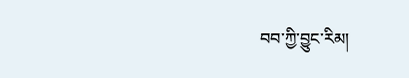བབ་ཀྱི་བྱུང་རིམ།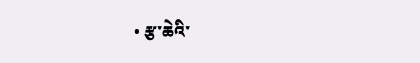• རྩ་ཆེའི་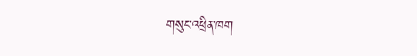གསུང་འཕྲིན་ཁག